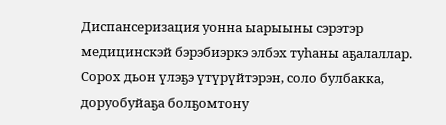Диспансеризация уонна ыарыыны сэрэтэр медицинскэй бэрэбиэркэ элбэх туһаны аҕалаллар. Сорох дьон үлэҕэ үтүрүйтэрэн, соло булбакка, доруобуйаҕа болҕомтону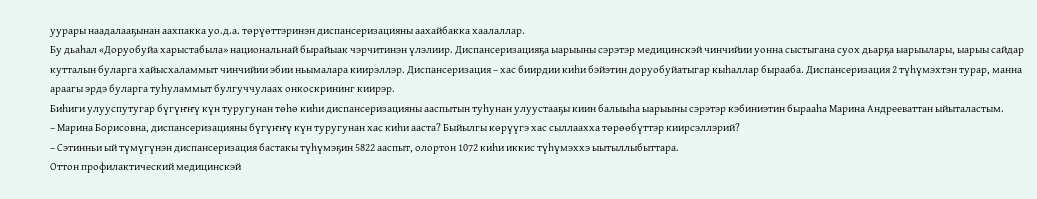уурары наадалааҕынан аахпакка уо.д.а. төрүөттэринэн диспансеризацияны аахайбакка хаалаллар.
Бу дьаһал «Доруобуйа харыстабыла» национальнай бырайыак чэрчитинэн үлэлиир. Диспансеризацияҕа ыарыыны сэрэтэр медицинскэй чинчийии уонна сыстыгана суох дьарҕа ыарыылары, ыарыы сайдар кутталын буларга хайысхаламмыт чинчийии эбии ньымалара киирэллэр. Диспансеризация – хас биирдии киһи бэйэтин доруобуйатыгар кыһаллар бырааба. Диспансеризация 2 түһүмэхтэн турар, манна араагы эрдэ буларга туһуламмыт булгуччулаах онкоскрининг киирэр.
Биһиги улууспутугар бүгүҥҥү күн туругунан төһө киһи диспансеризацияны ааспытын туһунан улуустааҕы киин балыыһа ыарыыны сэрэтэр кэбиниэтин бырааһа Марина Андрееваттан ыйыталастым.
– Марина Борисовна, диспансеризацияны бүгүҥҥү күн туругунан хас киһи ааста? Быйылгы көрүүгэ хас сыллаахха төрөөбүттэр киирсэллэрий?
– Сэтинньи ый түмүгүнэн диспансеризация бастакы түһүмэҕин 5822 ааспыт, олортон 1072 киһи иккис түһүмэххэ ыытыллыбыттара.
Оттон профилактический медицинскэй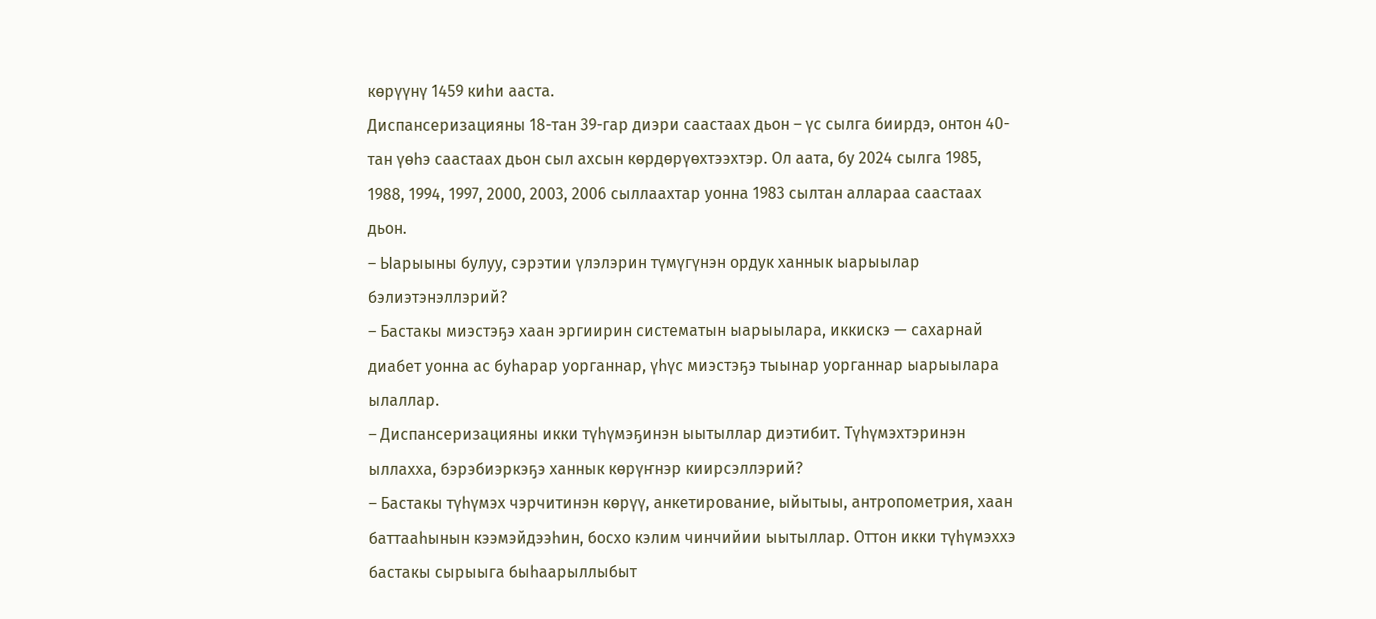көрүүнү 1459 киһи ааста.
Диспансеризацияны 18-тан 39-гар диэри саастаах дьон – үс сылга биирдэ, онтон 40-тан үөһэ саастаах дьон сыл ахсын көрдөрүөхтээхтэр. Ол аата, бу 2024 сылга 1985, 1988, 1994, 1997, 2000, 2003, 2006 сыллаахтар уонна 1983 сылтан аллараа саастаах дьон.
– Ыарыыны булуу, сэрэтии үлэлэрин түмүгүнэн ордук ханнык ыарыылар бэлиэтэнэллэрий?
– Бастакы миэстэҕэ хаан эргиирин систематын ыарыылара, иккискэ — сахарнай диабет уонна ас буһарар уорганнар, үһүс миэстэҕэ тыынар уорганнар ыарыылара ылаллар.
– Диспансеризацияны икки түһүмэҕинэн ыытыллар диэтибит. Түһүмэхтэринэн ыллахха, бэрэбиэркэҕэ ханнык көрүҥнэр киирсэллэрий?
– Бастакы түһүмэх чэрчитинэн көрүү, анкетирование, ыйытыы, антропометрия, хаан баттааһынын кээмэйдээһин, босхо кэлим чинчийии ыытыллар. Оттон икки түһүмэххэ бастакы сырыыга быһаарыллыбыт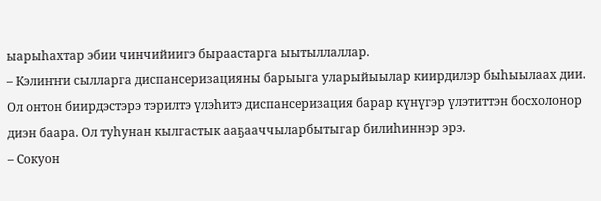ыарыһахтар эбии чинчийиигэ быраастарга ыытыллаллар.
– Кэлиҥҥи сылларга диспансеризацияны барыыга уларыйыылар киирдилэр быһыылаах дии. Ол онтон биирдэстэрэ тэрилтэ үлэһитэ диспансеризация барар күнүгэр үлэтиттэн босхолонор диэн баара. Ол туһунан кылгастык ааҕааччыларбытыгар билиһиннэр эрэ.
– Сокуон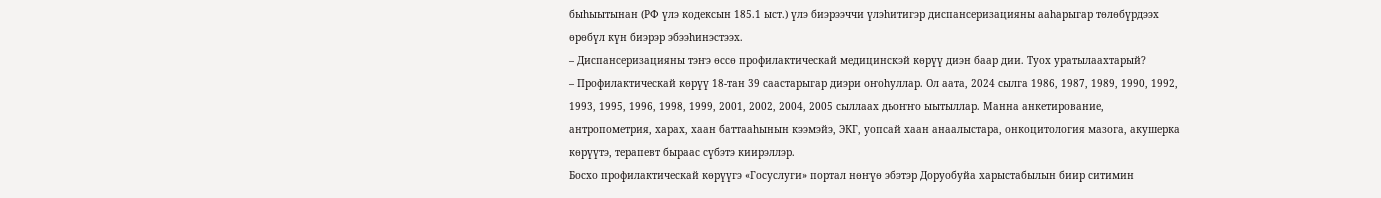быһыытынан (РФ үлэ кодексын 185.1 ыст.) үлэ биэрээччи үлэһитигэр диспансеризацияны ааһарыгар төлөбүрдээх өрөбүл күн биэрэр эбээһинэстээх.
– Диспансеризацияны тэҥэ өссө профилактическай медицинскэй көрүү диэн баар дии. Туох уратылаахтарый?
– Профилактическай көрүү 18-тан 39 саастарыгар диэри оҥоһуллар. Ол аата, 2024 сылга 1986, 1987, 1989, 1990, 1992, 1993, 1995, 1996, 1998, 1999, 2001, 2002, 2004, 2005 сыллаах дьоҥҥо ыытыллар. Манна анкетирование, антропометрия, харах, хаан баттааһынын кээмэйэ, ЭКГ, уопсай хаан анаалыстара, онкоцитология мазога, акушерка көрүүтэ, терапевт быраас сүбэтэ киирэллэр.
Босхо профилактическай көрүүгэ «Госуслуги» портал нөҥүө эбэтэр Доруобуйа харыстабылын биир ситимин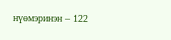нүөмэринэн – 122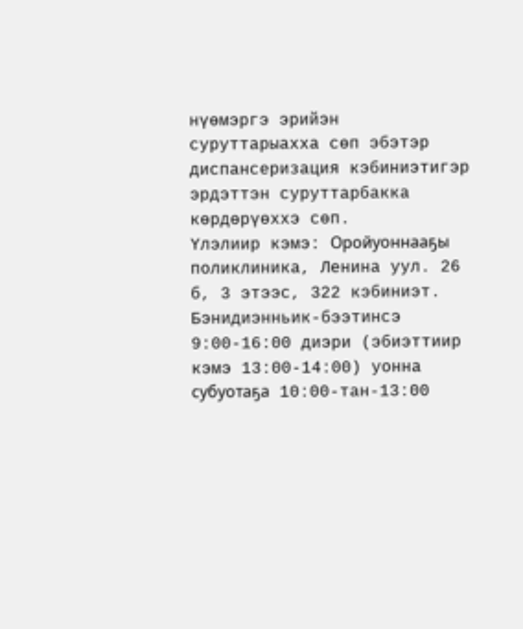нүөмэргэ эрийэн суруттарыахха сөп эбэтэр диспансеризация кэбиниэтигэр эрдэттэн суруттарбакка көрдөрүөххэ сөп.
Үлэлиир кэмэ: Оройуоннааҕы поликлиника, Ленина уул. 26 б, 3 этээс, 322 кэбиниэт.
Бэнидиэнньик-бээтинсэ 9:00-16:00 диэри (эбиэттиир кэмэ 13:00-14:00) уонна субуотаҕа 10:00-тан-13:00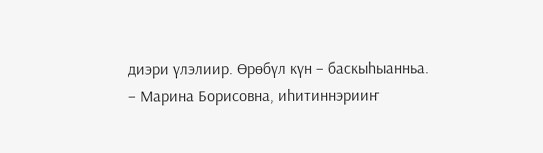диэри үлэлиир. Өрөбүл күн – баскыһыанньа.
– Марина Борисовна, иһитиннэрииҥ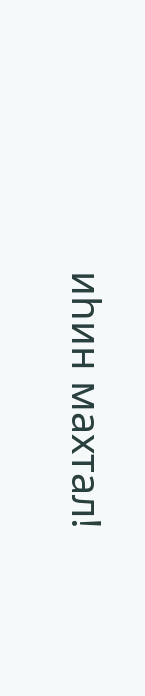иһин махтал!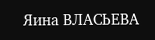Яина ВЛАСЬЕВА